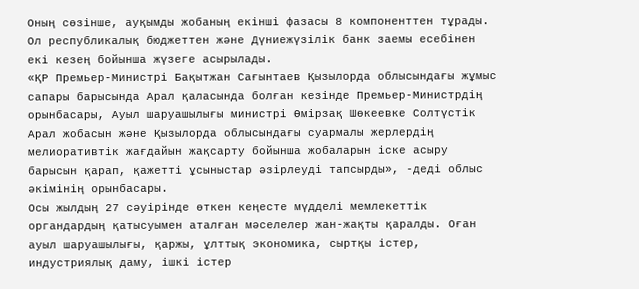Оның сөзінше, ауқымды жобаның екінші фазасы 8 компоненттен тұрады. Ол республикалық бюджеттен және Дүниежүзілік банк заемы есебінен екі кезең бойынша жүзеге асырылады.
«ҚР Премьер-Министрі Бақытжан Сағынтаев Қызылорда облысындағы жұмыс сапары барысында Арал қаласында болған кезінде Премьер-Министрдің орынбасары, Ауыл шаруашылығы министрі Өмірзақ Шөкеевке Солтүстік Арал жобасын және Қызылорда облысындағы суармалы жерлердің мелиоративтік жағдайын жақсарту бойынша жобаларын іске асыру барысын қарап, қажетті ұсыныстар әзірлеуді тапсырды», -деді облыс әкімінің орынбасары.
Осы жылдың 27 сәуірінде өткен кеңесте мүдделі мемлекеттік органдардың қатысуымен аталған мәселелер жан-жақты қаралды. Оған ауыл шаруашылығы, қаржы, ұлттық экономика, сыртқы істер, индустриялық даму, ішкі істер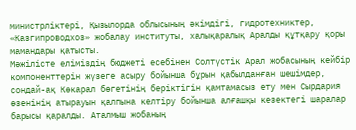министрліктері, Қызылорда облысының әкімдігі, гидротехниктер, «Казгипроводхоз» жобалау институты, халықаралық Аралды құтқару қоры мамандары қатысты.
Мәжілісте еліміздің бюджеті есебінен Солтүстік Арал жобасының кейбір компоненттерін жүзеге асыру бойынша бұрын қабылданған шешімдер, сондай-ақ Көкарал бөгетінің беріктігін қамтамасыз ету мен Сырдария өзенінің атырауын қалпына келтіру бойынша алғашқы кезектегі шаралар барысы қаралды. Аталмыш жобаның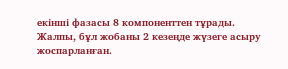екінші фазасы 8 компоненттен тұрады. Жалпы, бұл жобаны 2 кезеңде жүзеге асыру жоспарланған.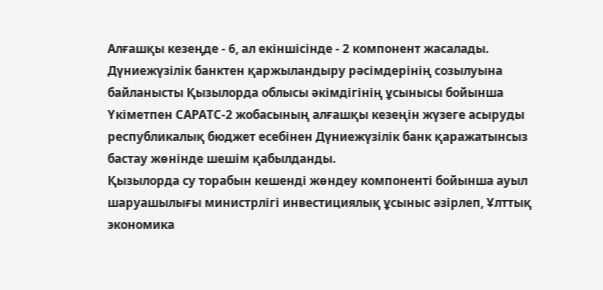Алғашқы кезеңде - 6, ал екіншісінде - 2 компонент жасалады. Дүниежүзілік банктен қаржыландыру рәсімдерінің созылуына байланысты Қызылорда облысы әкімдігінің ұсынысы бойынша Үкіметпен САРАТС-2 жобасының алғашқы кезеңін жүзеге асыруды республикалық бюджет есебінен Дүниежүзілік банк қаражатынсыз бастау жөнінде шешім қабылданды.
Қызылорда су торабын кешенді жөндеу компоненті бойынша ауыл шаруашылығы министрлігі инвестициялық ұсыныс әзірлеп, Ұлттық экономика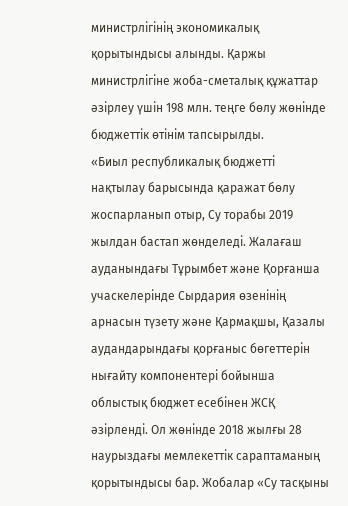министрлігінің экономикалық қорытындысы алынды. Қаржы министрлігіне жоба-сметалық құжаттар әзірлеу үшін 198 млн. теңге бөлу жөнінде бюджеттік өтінім тапсырылды.
«Биыл республикалық бюджетті нақтылау барысында қаражат бөлу жоспарланып отыр, Су торабы 2019 жылдан бастап жөнделеді. Жалағаш ауданындағы Тұрымбет және Қорғанша учаскелерінде Сырдария өзенінің арнасын түзету және Қармақшы, Қазалы аудандарындағы қорғаныс бөгеттерін нығайту компонентері бойынша облыстық бюджет есебінен ЖСҚ әзірленді. Ол жөнінде 2018 жылғы 28 наурыздағы мемлекеттік сараптаманың қорытындысы бар. Жобалар «Су тасқыны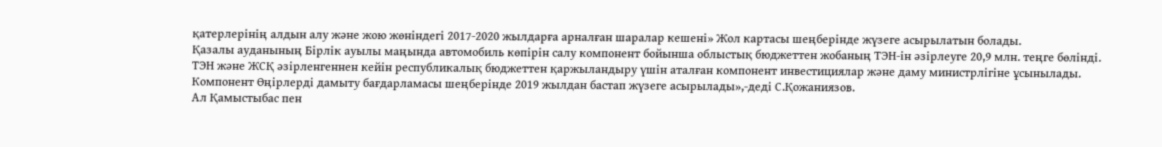қатерлерінің алдын алу және жою жөніндегі 2017-2020 жылдарға арналған шаралар кешені» Жол картасы шеңберінде жүзеге асырылатын болады.
Қазалы ауданының Бірлік ауылы маңында автомобиль көпірін салу компонент бойынша облыстық бюджеттен жобаның ТЭН-ін әзірлеуге 20,9 млн. теңге бөлінді. ТЭН және ЖСҚ әзірленгеннен кейін республикалық бюджеттен қаржыландыру үшін аталған компонент инвестициялар және даму министрлігіне ұсынылады. Компонент Өңірлерді дамыту бағдарламасы шеңберінде 2019 жылдан бастап жүзеге асырылады»,-деді С.Қожаниязов.
Ал Қамыстыбас пен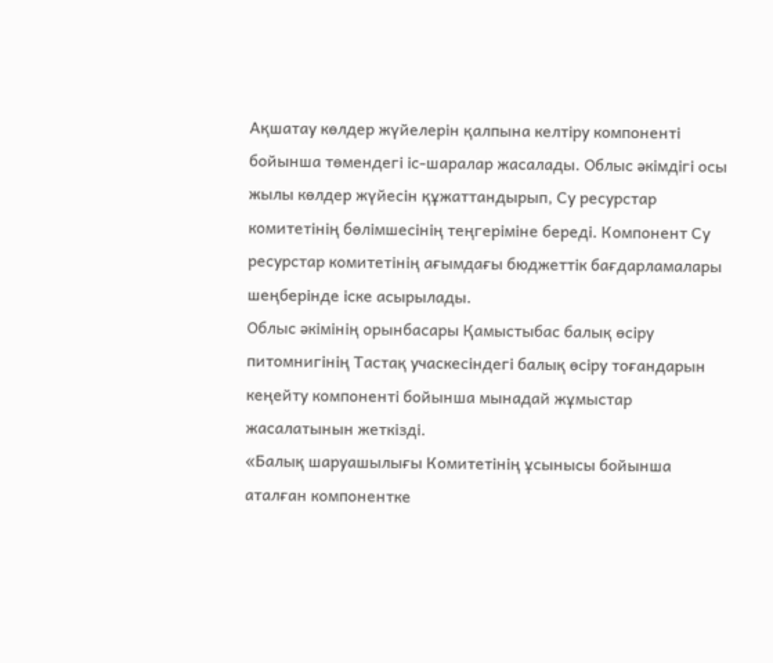Ақшатау көлдер жүйелерін қалпына келтіру компоненті бойынша төмендегі іс-шаралар жасалады. Облыс әкімдігі осы жылы көлдер жүйесін құжаттандырып, Су ресурстар комитетінің бөлімшесінің теңгеріміне береді. Компонент Су ресурстар комитетінің ағымдағы бюджеттік бағдарламалары шеңберінде іске асырылады.
Облыс әкімінің орынбасары Қамыстыбас балық өсіру питомнигінің Тастақ учаскесіндегі балық өсіру тоғандарын кеңейту компоненті бойынша мынадай жұмыстар жасалатынын жеткізді.
«Балық шаруашылығы Комитетінің ұсынысы бойынша аталған компонентке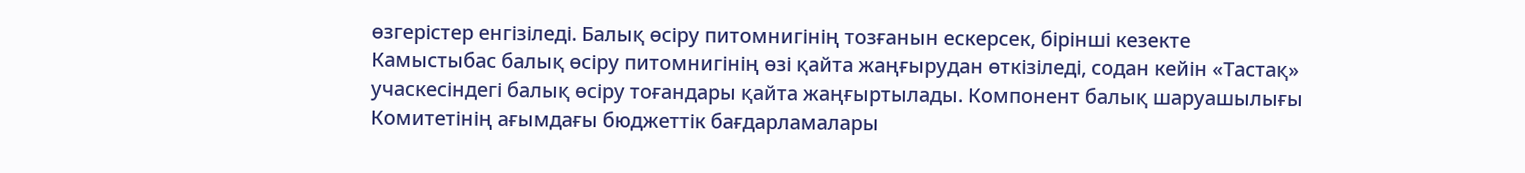өзгерістер енгізіледі. Балық өсіру питомнигінің тозғанын ескерсек, бірінші кезекте Камыстыбас балық өсіру питомнигінің өзі қайта жаңғырудан өткізіледі, содан кейін «Тастақ» учаскесіндегі балық өсіру тоғандары қайта жаңғыртылады. Компонент балық шаруашылығы Комитетінің ағымдағы бюджеттік бағдарламалары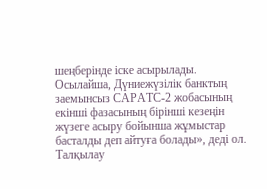шеңберінде іске асырылады. Осылайша, Дүниежүзілік банктың заемынсыз САРАТС-2 жобасының екінші фазасының бірінші кезеңін жүзеге асыру бойынша жұмыстар басталды деп айтуға болады», деді ол.
Талқылау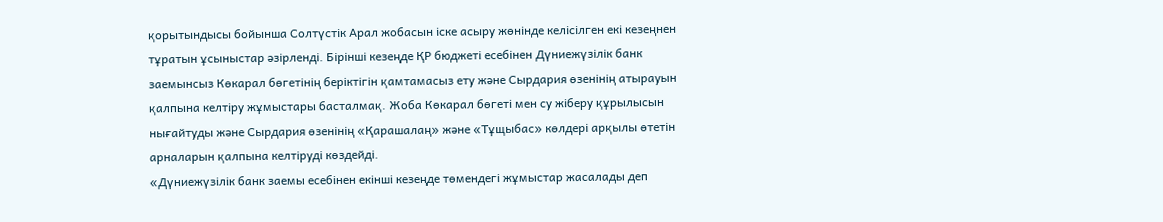қорытындысы бойынша Солтүстік Арал жобасын іске асыру жөнінде келісілген екі кезеңнен тұратын ұсыныстар әзірленді. Бірінші кезеңде ҚР бюджеті есебінен Дүниежүзілік банк заемынсыз Көкарал бөгетінің беріктігін қамтамасыз ету және Сырдария өзенінің атырауын қалпына келтіру жұмыстары басталмақ. Жоба Көкарал бөгеті мен су жіберу құрылысын нығайтуды және Сырдария өзенінің «Қарашалаң» және «Тұщыбас» көлдері арқылы өтетін арналарын қалпына келтіруді көздейді.
«Дүниежүзілік банк заемы есебінен екінші кезеңде төмендегі жұмыстар жасалады деп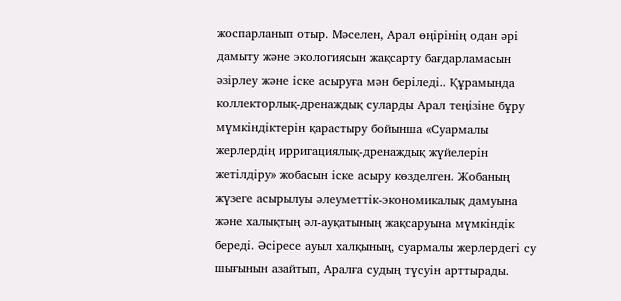жоспарланып отыр. Мәселен, Арал өңірінің одан әрі дамыту және экологиясын жақсарту бағдарламасын әзірлеу және іске асыруға мән беріледі.. Құрамында коллекторлық-дренаждық суларды Арал теңізіне бұру мүмкіндіктерін қарастыру бойынша «Суармалы жерлердің ирригациялық-дренаждық жүйелерін жетілдіру» жобасын іске асыру көзделген. Жобаның жүзеге асырылуы әлеуметтік-экономикалық дамуына және халықтың әл-ауқатының жақсаруына мүмкіндік береді. Әсіресе ауыл халқының, суармалы жерлердегі су шығынын азайтып, Аралға судың түсуін арттырады.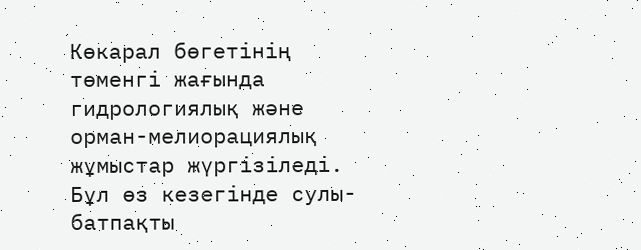Көкарал бөгетінің төменгі жағында гидрологиялық және орман-мелиорациялық жұмыстар жүргізіледі. Бұл өз кезегінде сулы-батпақты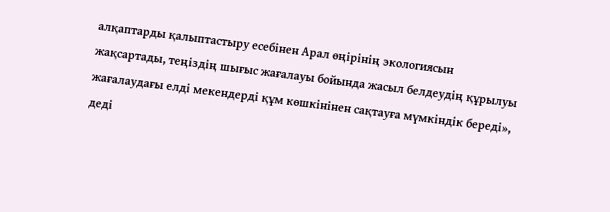алқаптарды қалыптастыру есебінен Арал өңірінің экологиясын жақсартады, теңіздің шығыс жағалауы бойында жасыл белдеудің құрылуы жағалаудағы елді мекендерді құм көшкінінен сақтауға мүмкіндік береді», деді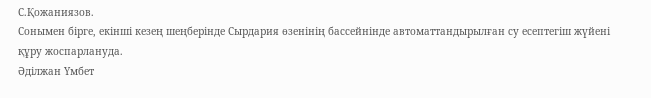С.Қожаниязов.
Сонымен бірге, екінші кезең шеңберінде Сырдария өзенінің бассейнінде автоматтандырылған су есептегіш жүйені құру жоспарлануда.
Әділжан Үмбет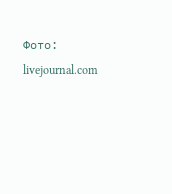Фото: livejournal.com